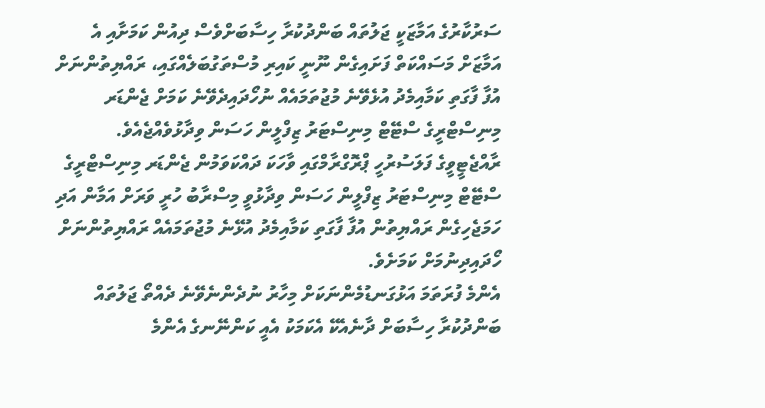ސަރުކާރުގެ އަމާޒަކީ ޖަލުތައް ބަންދުކުރާ ހިސާބަށްވެސް ދިއުން ކަމަށާއި އެ އަމާޒަށް މަސައްކަތް ފަށައިގެން ނޫނީ ކައިރި މުސްތަގުބަލެއްގައި، ރައްޔިތުންނަށް އުފާ ފާގަތި ކަމާއިމެދު އުޅެވޭނެ މުޖުތަމައެއް ނުހޯދައިދެވޭނެ ކަމަށް ޖެންޑަރ މިނިސްޓްރީގެ ސްޓޭޓް މިނިސްޓަރު ޒިފްލީން ހަސަން ވިދާޅުވެއްޖެއެވެ.
ރާއްޖެޓީވީގެ ފަލަސުރުހީ ޕްރޮގްރާމްގައި ވާހަކަ ދައްކަވަމުން ޖެންޑަރ މިނިސްޓްރީގެ ސްޓޭޓް މިނިސްޓަރު ޒިފްލީން ހަސަން ވިދާޅުވީ މިސްރާބު ހުރީ ވަރަށް އަމާން އަދި ހަމަޖެހިގެން ރައްޔިތުން އުފާ ފާގަތި ކަމާއިމެދު އުޅޭނެ މުޖުތަމައެއް ރައްޔިތުންނަށް ހޯދައިދިނުމަށް ކަމަށެވެ.
އެންމެ ފުރަތަމަ އަޅުގަނޑުމެންނަކަށް މިހާރު ނުދެންނެވޭނެ ދެއްތޯ ޖަލުތައް ބަންދުކުރާ ހިސާބަށް ދާނެއެކޭ އެކަމަކު އެއީ ކަންނޭނގެ އެންމެ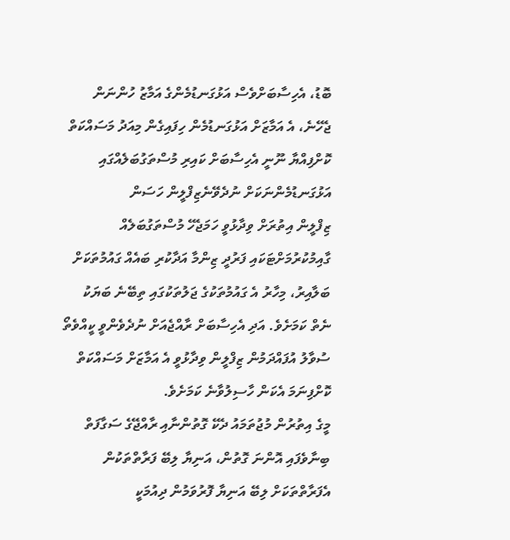ބޮޑު، އެހިސާބަށްވެސް އަޅުގަނޑުމެންގެ އަމާޒު ހުންނަން ޖެހޭނެ، އެ އަމާޒަށް އަޅުގަނޑުމެން ހިފައިގެން މިއަދު މަސައްކަތް ކޮށްފިއްޔާ ނޫނީ އެހިސާބަށް ކައިރި މުސްތަގުބަލެއްގައި އަޅުގަނޑުމެންނަކަށް ނުދެވޭނެޒިފްލީން ހަސަން
ޒިފްލީން އިތުރަށް ވިދާޅުވީ ހަމަޖެހޭ މުސްތަގުބަލެއް ގާއިމުކުރުމަށްޓަކައި ފަރުދީ ޒިންމާ އަދާކުރި ބައެއް ގައުމުތަކަށް ބަލާއިރު، މިހާރު އެ ގައުމުތަކުގެ ޖަލުތަކުގައި ތިބޭނެ ބަޔަކު ނެތް ކަމަށެވެ. އަދި އެހިސާބަށް ރާއްޖެއަށް ނުދެވެންވީ ކީއްވެތޯ ސުވާލު އުފައްދަމުން ޒިފްލީން ވިދާޅުވީ އެ އަމާޒަށް މަސައްކަތް ކޮށްފިނަމަ އެކަން ހާސިލުވާނެ ކަމަށެވެ.
މީގެ އިތުރުން މުޖުތަމައު ދެކޭ ގޮތުންނާއި ރާއްޖޭގެ ސަގާފަތް ބިނާވެފައި އޮންނަ ގޮތުން، އަނިޔާ ލިބޭ ފަރާތްތަކުން އެފަރާތްތަކަށް ލިބޭ އަނިޔާ ފޮރުވަމުން ދިއުމަކީ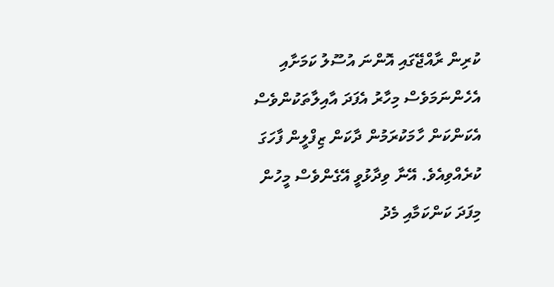ކުރިން ރާއްޖޭގައި އޮންނަ އުސޫލު ކަމަށާއި އެހެންނަމަވެސް މިހާރު އެފަދަ އާއިލާތަކުންވެސް އެކަންކަން ހާމަކުރަމުން ދާކަން ޒިފްލީން ފާހަގަ ކުރެއްވިއެވެ. އޭނާ ވިދާޅުވީ އޭގެންވެސް މީހުން މިފަދަ ކަންކަމާއި މެދު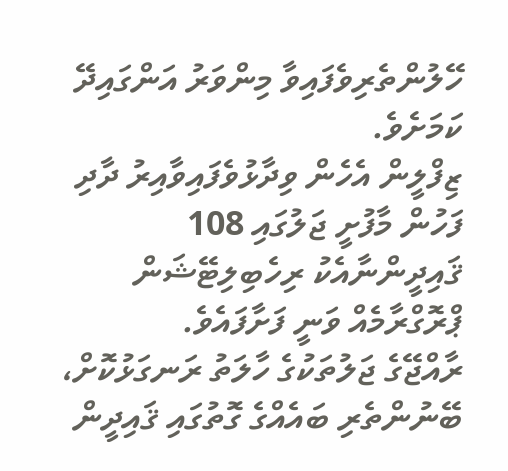ހޭލުންތެރިވެފައިވާ މިންވަރު އަންގައިދޭ ކަމަށެވެ.
ޒިފްލީން އެހެން ވިދާޅުވެފައިވާއިރު ދާދި ފަހުން މާފުށީ ޖަލުގައި 108 ޤައިދީންނާއެކު ރިހެބިލިޓޭޝަން ޕްރޮގްރާމެއް ވަނީ ފަށާފައެވެ.
ރާއްޖޭގެ ޖަލުތަކުގެ ހާލަތު ރަނގަޅުކޮށް، ބޭނުންތެރި ބައެއްގެ ގޮތުގައި ޤައިދީން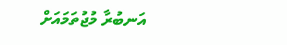އަނބުރާ މުޖުތަމައަށް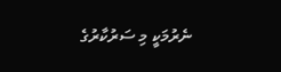ނެރުމަކީ މި ސަރުކާރުގެ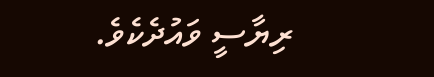ރިޔާސީ ވައުދެކެވެ.